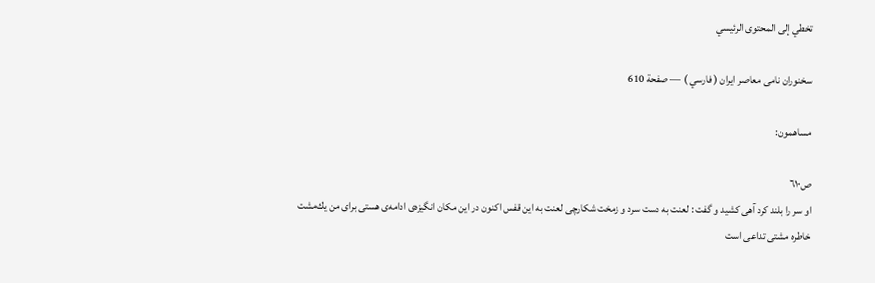تخطي إلى المحتوى الرئيسي

سخنوران نامى معاصر ايران ( فارسي ) — صفحة 610

مساهمون:

ص٦١٠
او سر را بلند كرد آهى كشيد و گفت : لعنت به دست سرد و زمخت شكارچى لعنت به اين قفس اكنون در اين مكان انگيزه‌ى ادامه‌ى هستى براى من يك‌مشت خاطره مشتى تداعى است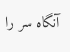آنگاه سر را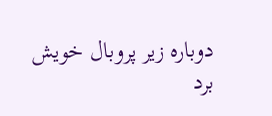دوباره زير پروبال خويش برد